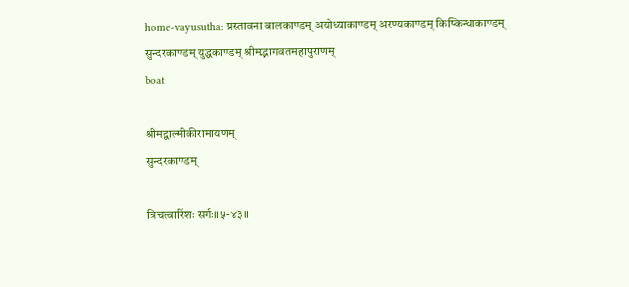home-vayusutha: प्रस्तावना बालकाण्डम् अयोध्याकाण्डम् अरण्यकाण्डम् किष्किन्धाकाण्डम् सुन्दरकाण्डम् युद्धकाण्डम् श्रीमद्भागवतमहापुराणम्
boat

श्रीमद्वाल्मीकीरामायणम्
सुन्दरकाण्डम्

त्रिचत्वारिंशः सर्गः॥५-४३॥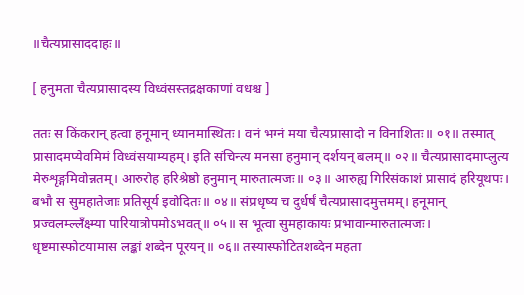॥चैत्यप्रासाददाहः॥

[ हनुमता चैत्यप्रासादस्य विध्वंसस्तद्रक्षकाणां वधश्च ]

ततः स किंकरान् हत्वा हनूमान् ध्यानमास्थितः। वनं भग्नं मया चैत्यप्रासादो न विनाशितः॥ ०१॥ तस्मात् प्रासादमप्येवमिमं विध्वंसयाम्यहम्। इति संचिन्त्य मनसा हनुमान् दर्शयन् बलम्॥ ०२॥ चैत्यप्रासादमाप्लुत्य मेरुशृङ्गमिवोन्नतम्। आरुरोह हरिश्रेष्ठो हनुमान् मारुतात्मजः॥ ०३॥ आरुह्य गिरिसंकाशं प्रासादं हरियूथपः। बभौ स सुमहातेजाः प्रतिसूर्य इवोदितः॥ ०४॥ संप्रधृष्य च दुर्धर्षं चैत्यप्रासादमुत्तमम्। हनूमान् प्रज्वलम्ल्लँक्ष्म्या पारियात्रोपमोऽभवत्॥ ०५॥ स भूत्वा सुमहाकायः प्रभावान्मारुतात्मजः। धृष्टमास्फोटयामास लङ्कां शब्देन पूरयन्॥ ०६॥ तस्यास्फोटितशब्देन महता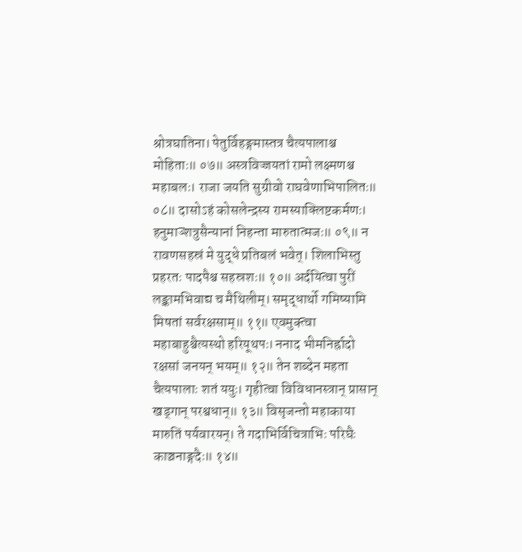श्रोत्रघातिना। पेतुर्विहङ्गमास्तत्र चैत्यपालाश्च मोहिताः॥ ०७॥ अस्त्रविज्जयतां रामो लक्ष्मणश्च महाबलः। राजा जयति सुग्रीवो राघवेणाभिपालितः॥ ०८॥ दासोऽहं कोसलेन्द्रस्य रामस्याक्लिष्टकर्मणः। हनुमाञ्शत्रुसैन्यानां निहन्ता मारुतात्मजः॥ ०९॥ न रावणसहस्रं मे युद्धे प्रतिबलं भवेत्। शिलाभिस्तु प्रहरतः पादपैश्च सहस्रशः॥ १०॥ अर्दयित्वा पुरीं लङ्कामभिवाद्य च मैथिलीम्। समृद्धार्थो गमिष्यामि मिषतां सर्वरक्षसाम्॥ ११॥ एवमुक्त्वा महाबाहुश्चैत्यस्थो हरियूथपः। ननाद भीमनिर्ह्रादो रक्षसां जनयन् भयम्॥ १२॥ तेन शब्देन महता चैत्यपालाः शतं ययुः। गृहीत्वा विविधानस्त्रान् प्रासान् खड्गान् परश्वधान्॥ १३॥ विसृजन्तो महाकाया मारुतिं पर्यवारयन्। ते गदाभिर्विचित्राभिः परिघैः काञ्चनाङ्गदैः॥ १४॥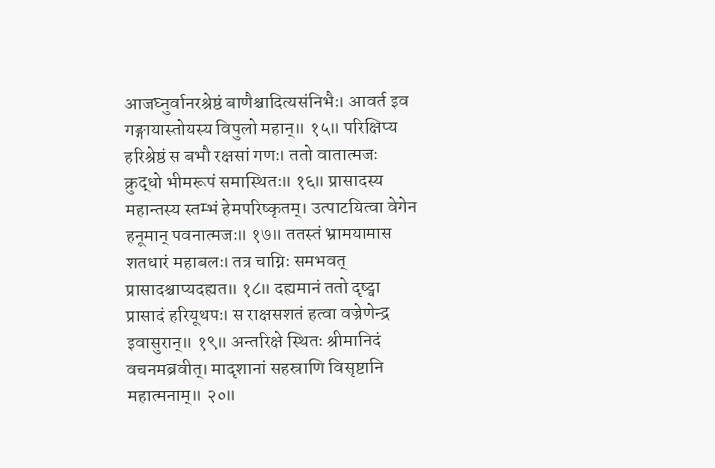आजघ्नुर्वानरश्रेष्ठं बाणैश्चादित्यसंनिभैः। आवर्त इव गङ्गायास्तोयस्य विपुलो महान्॥ १५॥ परिक्षिप्य हरिश्रेष्ठं स बभौ रक्षसां गणः। ततो वातात्मजः क्रुद्धो भीमरूपं समास्थितः॥ १६॥ प्रासादस्य महान्तस्य स्तम्भं हेमपरिष्कृतम्। उत्पाटयित्वा वेगेन हनूमान् पवनात्मजः॥ १७॥ ततस्तं भ्रामयामास शतधारं महाबलः। तत्र चाग्निः समभवत् प्रासादश्चाप्यदह्यत॥ १८॥ दह्यमानं ततो दृष्ट्वा प्रासादं हरियूथपः। स राक्षसशतं हत्वा वज्रेणेन्द्र इवासुरान्॥ १९॥ अन्तरिक्षे स्थितः श्रीमानिदं वचनमब्रवीत्। मादृशानां सहस्राणि विसृष्टानि महात्मनाम्॥ २०॥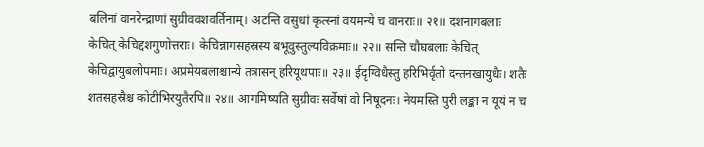बलिनां वानरेन्द्राणां सुग्रीववशवर्तिनाम्। अटन्ति वसुधां कृत्स्नां वयमन्ये च वानराः॥ २१॥ दशनागबलाः केचित् केचिद्दशगुणोत्तराः। केचिन्नागसहस्रस्य बभूवुस्तुल्यविक्रमाः॥ २२॥ सन्ति चौघबलाः केचित् केचिद्वायुबलोपमाः। अप्रमेयबलाश्चान्ये तत्रासन् हरियूथपाः॥ २३॥ ईदृग्विधैस्तु हरिभिर्वृतो दन्तनखायुधैः। शतैः शतसहस्रैश्च कोटीभिरयुतैरपि॥ २४॥ आगमिष्यति सुग्रीवः सर्वेषां वो निषूदनः। नेयमस्ति पुरी लङ्का न यूयं न च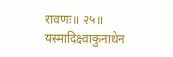रावणः॥ २५॥ यस्मादिक्ष्वाकुनाथेन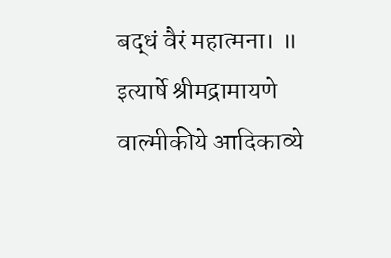बद्धं वैरं महात्मना। ॥ इत्यार्षे श्रीमद्रामायणे वाल्मीकीये आदिकाव्ये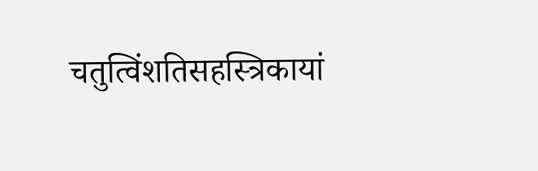चतुत्विंशतिसहस्त्रिकायां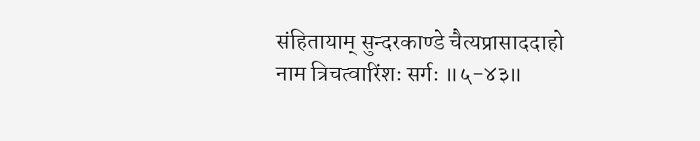संहितायाम् सुन्दरकाण्डे चैत्यप्रासाददाहो नाम त्रिचत्वारिंशः सर्गः ॥५-४३॥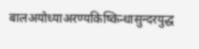बालअयोध्याअरण्यकिष्किन्धासुन्दरयुद्ध